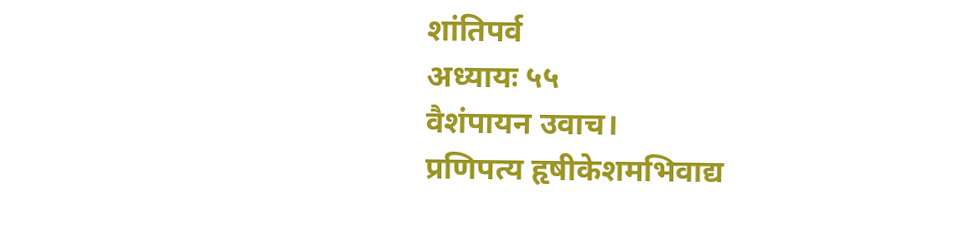शांतिपर्व
अध्यायः ५५
वैशंपायन उवाच।
प्रणिपत्य हृषीकेशमभिवाद्य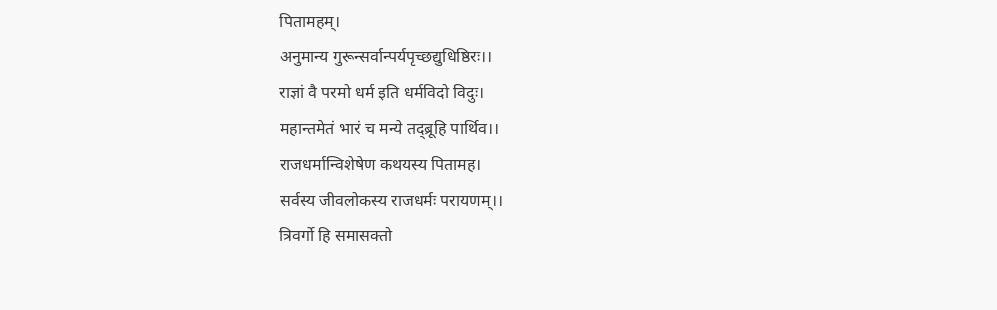पितामहम्।
अनुमान्य गुरून्सर्वान्पर्यपृच्छद्युधिष्ठिरः।।
राज्ञां वै परमो धर्म इति धर्मविदो विदुः।
महान्तमेतं भारं च मन्ये तद्ब्रूहि पार्थिव।।
राजधर्मान्विशेषेण कथयस्य पितामह।
सर्वस्य जीवलोकस्य राजधर्मः परायणम्।।
त्रिवर्गो हि समासक्तो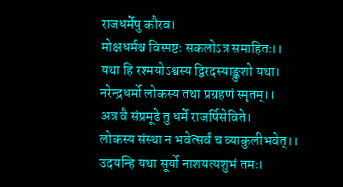राजधर्मेषु कौरव।
मोक्षधर्मश्च विस्पष्टः सकलोऽत्र समाहितः।।
यथा हि रश्मयोऽश्वस्य द्विरदस्याङ्कुशो यथा।
नरेन्द्रधर्मो लोकस्य तथा प्रग्रहणं स्मृतम्।।
अत्र वै संप्रमूढे तु धर्मे राजर्षिसेविते।
लोकस्य संस्था न भवेत्सर्वं च व्याकुलीभवेत्।।
उदयन्हि यथा सूर्यो नाशयत्यशुभं तमः।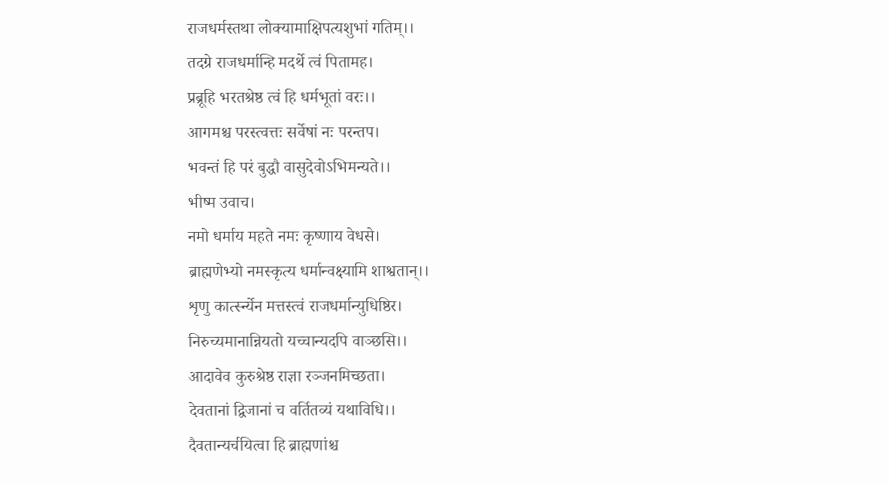राजधर्मस्तथा लोक्यामाक्षिपत्यशुभां गतिम्।।
तदग्रे राजधर्मान्हि मदर्थे त्वं पितामह।
प्रब्रूहि भरतश्रेष्ठ त्वं हि धर्मभूतां वरः।।
आगमश्च परस्त्वत्तः सर्वेषां नः परन्तप।
भवन्तं हि परं बुद्धौ वासुदेवोऽभिमन्यते।।
भीष्म उवाच।
नमो धर्माय महते नमः कृष्णाय वेधसे।
ब्राह्मणेभ्यो नमस्कृत्य धर्मान्वक्ष्यामि शाश्वतान्।।
शृणु कार्त्स्न्येन मत्तस्त्वं राजधर्मान्युधिष्ठिर।
निरुच्यमानान्नियतो यच्चान्यदपि वाञ्छसि।।
आदावेव कुरुश्रेष्ठ राज्ञा रञ्जनमिच्छता।
देवतानां द्विजानां च वर्तितव्यं यथाविधि।।
दैवतान्यर्चयित्वा हि ब्राह्मणांश्च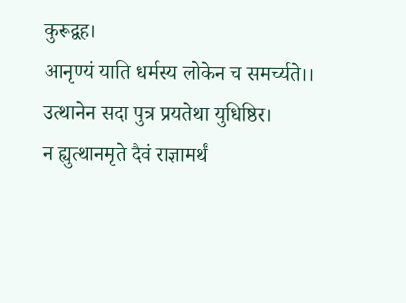कुरूद्वह।
आनृण्यं याति धर्मस्य लोकेन च समर्च्यते।।
उत्थानेन सदा पुत्र प्रयतेथा युधिष्ठिर।
न ह्युत्थानमृते दैवं राज्ञामर्थं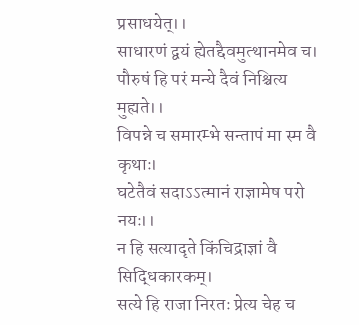प्रसाधयेत्।।
साधारणं द्वयं ह्येतद्दैवमुत्थानमेव च।
पौरुषं हि परं मन्ये दैवं निश्चित्य मुह्यते।।
विपन्ने च समारम्भे सन्तापं मा स्म वै कृथाः।
घटेतैवं सदाऽऽत्मानं राज्ञामेष परो नयः।।
न हि सत्यादृते किंचिद्राज्ञां वै सिद्धिकारकम्।
सत्ये हि राजा निरतः प्रेत्य चेह च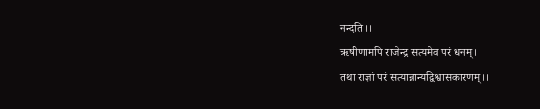नन्दति।।
ऋषीणामपि राजेन्द्र सत्यमेव परं धनम्।
तथा राज्ञां परं सत्यान्नान्यद्विश्वासकारणम्।।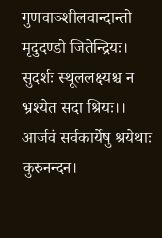गुणवाञ्शीलवान्दान्तो मृदुदण्डो जितेन्द्रियः।
सुदर्शः स्थूललक्ष्यश्च न भ्रश्येत सदा श्रियः।।
आर्जवं सर्वकार्येषु श्रयेथाः कुरुनन्दन।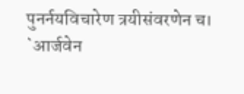पुनर्नयविचारेण त्रयीसंवरणेन च।
`आर्जवेन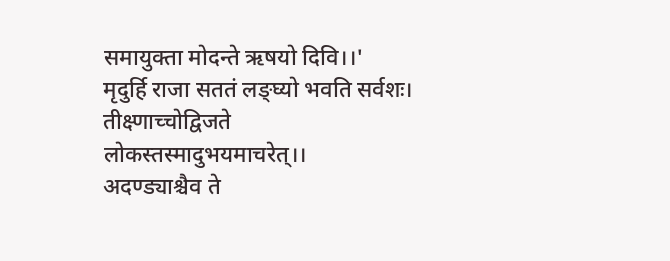समायुक्ता मोदन्ते ऋषयो दिवि।।'
मृदुर्हि राजा सततं लङ्घ्यो भवति सर्वशः।
तीक्ष्णाच्चोद्विजते लोकस्तस्मादुभयमाचरेत्।।
अदण्ड्याश्चैव ते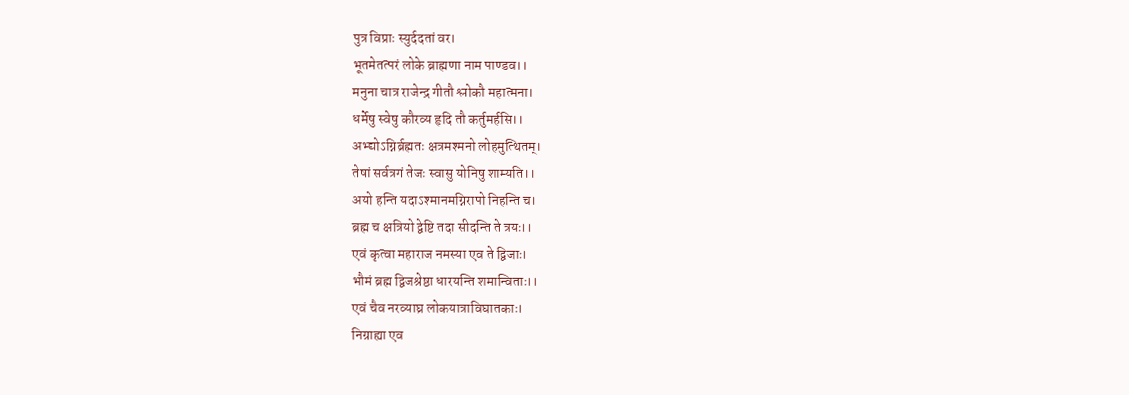पुत्र विप्राः स्युर्ददतां वर।
भूतमेतत्परं लोके ब्राह्मणा नाम पाण्डव।।
मनुना चात्र राजेन्द्र गीतौ श्लोकौ महात्मना।
धर्मेषु स्वेषु कौरव्य हृदि तौ कर्तुमर्हसि।।
अभ्द्योऽग्निर्ब्रह्मतः क्षत्रमश्मनो लोहमुत्थितम्।
तेषां सर्वत्रगं तेजः स्वासु योनिषु शाम्यति।।
अयो हन्ति यदाऽश्मानमग्निरापो निहन्ति च।
ब्रह्म च क्षत्रियो द्वेष्टि तदा सीदन्ति ते त्रयः।।
एवं कृत्वा महाराज नमस्या एव ते द्विजाः।
भौमं ब्रह्म द्विजश्रेष्ठा धारयन्ति शमान्विताः।।
एवं चैव नरव्याघ्र लोकयात्राविघातकाः।
निग्राह्या एव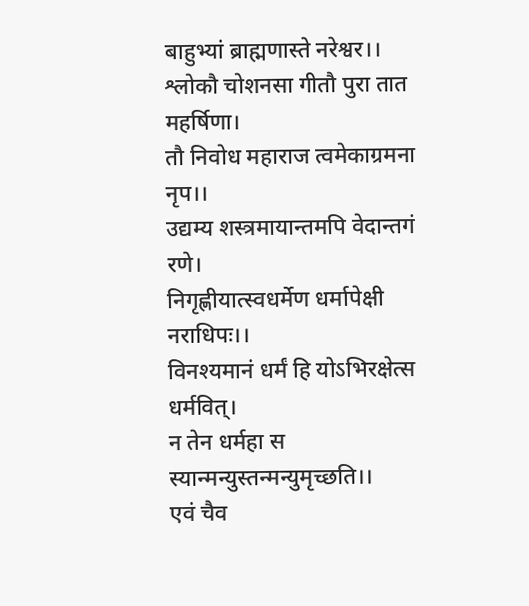बाहुभ्यां ब्राह्मणास्ते नरेश्वर।।
श्लोकौ चोशनसा गीतौ पुरा तात महर्षिणा।
तौ निवोध महाराज त्वमेकाग्रमना नृप।।
उद्यम्य शस्त्रमायान्तमपि वेदान्तगं रणे।
निगृह्णीयात्स्वधर्मेण धर्मापेक्षी नराधिपः।।
विनश्यमानं धर्मं हि योऽभिरक्षेत्स धर्मवित्।
न तेन धर्महा स स्यान्मन्युस्तन्मन्युमृच्छति।।
एवं चैव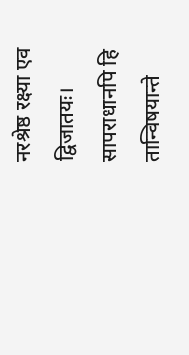नरश्रेष्ठ रक्ष्या एव द्विजातयः।
सापराधानपि हि तान्विषयान्ते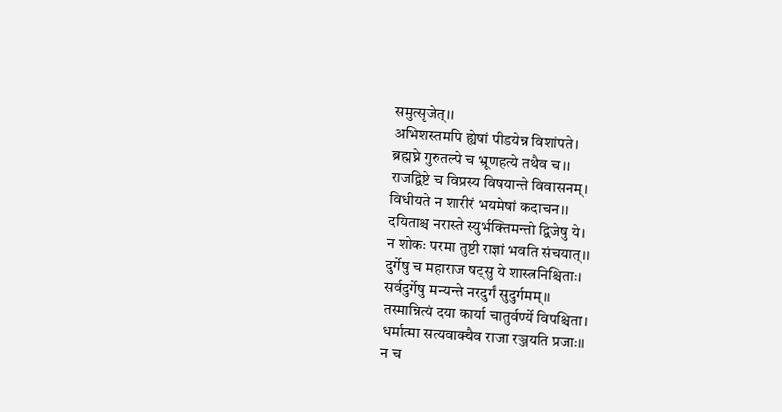समुत्सृजेत्।।
अभिशस्तमपि ह्येषां पीडयेन्न विशांपते।
ब्रह्मघ्ने गुरुतल्पे च भ्रूणहत्ये तथैव च।।
राजद्विष्टे च विप्रस्य विषयान्ते विवासनम्।
विधीयते न शारीरं भयमेषां कदाचन।।
दयिताश्च नरास्ते स्युर्भक्तिमन्तो द्विजेषु ये।
न शोकः परमा तुष्टी राज्ञां भवति संचयात्।।
दुर्गेषु च महाराज षट्सु ये शास्त्रनिश्चिताः।
सर्वदुर्गेषु मन्यन्ते नरदुर्गं सुदुर्गमम्।।
तस्मान्नित्यं दया कार्या चातुर्वर्ण्ये विपश्चिता।
धर्मात्मा सत्यवाक्चैव राजा रञ्जयति प्रजाः।।
न च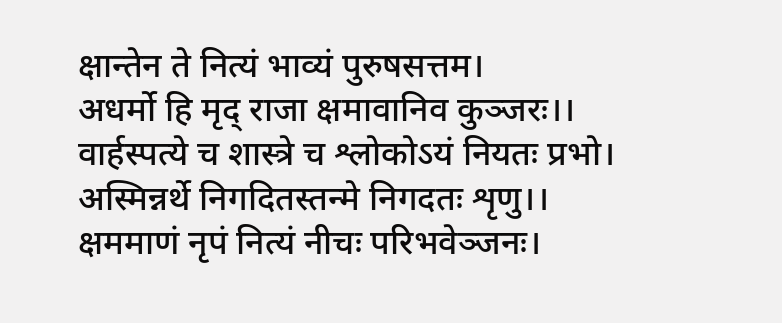क्षान्तेन ते नित्यं भाव्यं पुरुषसत्तम।
अधर्मो हि मृद् राजा क्षमावानिव कुञ्जरः।।
वार्हस्पत्ये च शास्त्रे च श्लोकोऽयं नियतः प्रभो।
अस्मिन्नर्थे निगदितस्तन्मे निगदतः शृणु।।
क्षममाणं नृपं नित्यं नीचः परिभवेञ्जनः।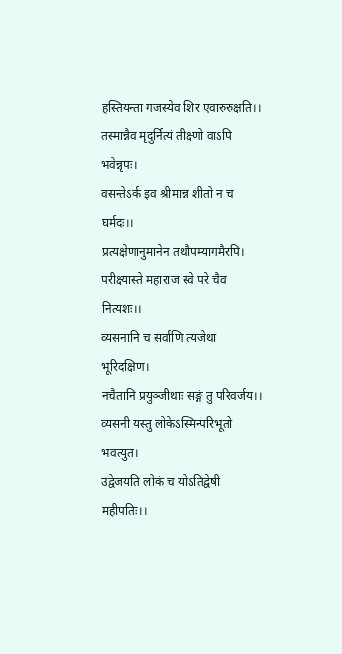हस्तियन्ता गजस्येव शिर एवारुरुक्षति।।
तस्मान्नैव मृदुर्नित्यं तीक्ष्णो वाऽपि भवेन्नृपः।
वसन्तेऽर्क इव श्रीमान्न शीतो न च घर्मदः।।
प्रत्यक्षेणानुमानेन तथौपम्यागमैरपि।
परीक्ष्यास्ते महाराज स्वे परे चैव नित्यशः।।
व्यसनानि च सर्वाणि त्यजेथा भूरिदक्षिण।
नचैतानि प्रयुञ्जीथाः सङ्गं तु परिवर्जय।।
व्यसनी यस्तु लोकेऽस्मिन्परिभूतो भवत्युत।
उद्वेजयति लोकं च योऽतिद्वेषी महीपतिः।।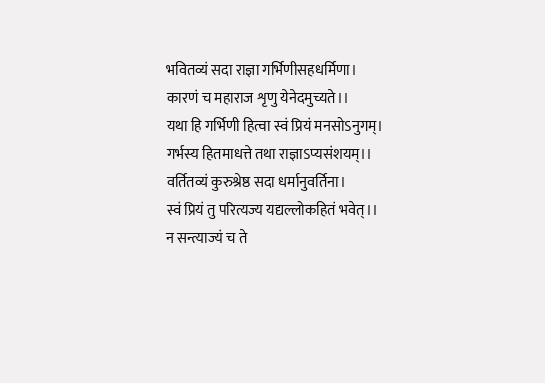भवितव्यं सदा राज्ञा गर्भिणीसहधर्मिणा।
कारणं च महाराज शृणु येनेदमुच्यते।।
यथा हि गर्भिणी हित्वा स्वं प्रियं मनसोऽनुगम्।
गर्भस्य हितमाधत्ते तथा राज्ञाऽप्यसंशयम्।।
वर्तितव्यं कुरुश्रेष्ठ सदा धर्मानुवर्तिना।
स्वं प्रियं तु परित्यज्य यद्यल्लोकहितं भवेत्।।
न सन्त्याज्यं च ते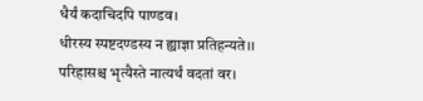धैर्यं कदाचिदपि पाण्डव।
धीरस्य स्पष्टदण्डस्य न ह्याज्ञा प्रतिहन्यते।।
परिहासश्च भृत्यैस्ते नात्यर्थं वदतां वर।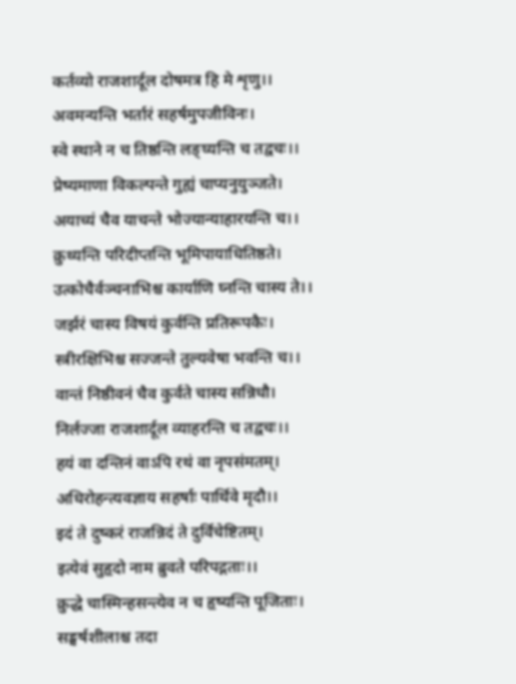कर्तव्यो राजशार्दूल दोषमत्र हि मे शृणु।।
अवमन्यन्ति भर्तारं सहर्षमुपजीविनः।
स्वे स्थाने न च तिष्ठन्ति लङ्घ्यन्ति च तद्वचः।।
प्रेष्यमाणा विकल्पन्ते गुह्यं चाप्यनुयुञ्जते।
अयाच्यं चैव याचन्ते भोज्यान्याहारयन्ति च।।
क्रुथ्यन्ति परिदीप्तन्ति भूमिपायाधितिष्ठते।
उत्कोचैर्वञ्चनाभिश्च कार्याणि घ्नन्ति चास्य ते।।
जर्झरं चास्य विषयं कुर्वन्ति प्रतिरूपकैः।
स्त्रीरक्षिभिश्च सज्जन्ते तुल्यवेषा भवन्ति च।।
वान्तं निष्ठीवनं चैव कुर्वते चास्य सन्निधौ।
निर्लज्जा राजशार्दूल व्याहरन्ति च तद्वचः।।
हयं वा दन्तिनं वाऽपि रथं वा नृपसंमतम्।
अधिरोहन्त्यवज्ञाय सहर्षाः पार्थिवे मृदौ।।
इदं ते दुष्करं राजन्निदं ते दुर्विचेष्टितम्।
इत्येवं सुहृदो नाम ब्रुवते परिपद्गताः।।
क्रुद्धे चास्मिन्हसन्त्येव न च हृष्यन्ति पूजिताः।
सङ्घर्षशीलाश्च तदा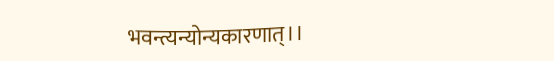भवन्त्यन्योन्यकारणात्।।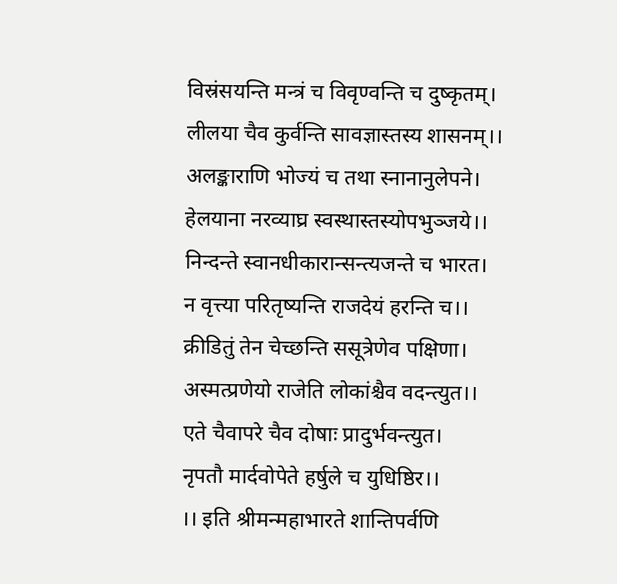विस्रंसयन्ति मन्त्रं च विवृण्वन्ति च दुष्कृतम्।
लीलया चैव कुर्वन्ति सावज्ञास्तस्य शासनम्।।
अलङ्काराणि भोज्यं च तथा स्नानानुलेपने।
हेलयाना नरव्याघ्र स्वस्थास्तस्योपभुञ्जये।।
निन्दन्ते स्वानधीकारान्सन्त्यजन्ते च भारत।
न वृत्त्या परितृष्यन्ति राजदेयं हरन्ति च।।
क्रीडितुं तेन चेच्छन्ति ससूत्रेणेव पक्षिणा।
अस्मत्प्रणेयो राजेति लोकांश्चैव वदन्त्युत।।
एते चैवापरे चैव दोषाः प्रादुर्भवन्त्युत।
नृपतौ मार्दवोपेते हर्षुले च युधिष्ठिर।।
।। इति श्रीमन्महाभारते शान्तिपर्वणि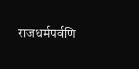राजधर्मपर्वणि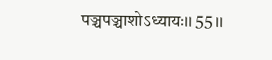पञ्चपञ्चाशोऽध्यायः।। 55।।